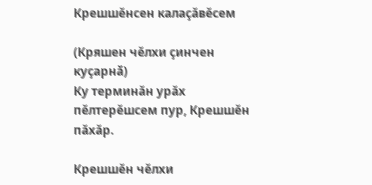Крешшĕнсен калаçăвĕсем

(Кряшен чĕлхи ҫинчен куҫарнӑ)
Ку терминăн урăх пĕлтерĕшсем пур, Крешшĕн пăхăр.

Крешшĕн чĕлхи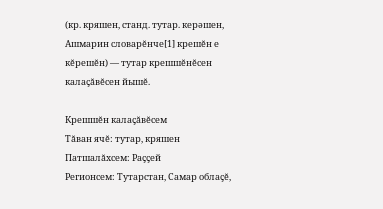(кр. кряшен, станд. тутар. керәшен, Ашмарин словарĕнче[1] крешĕн е кĕрешĕн) — тутар крешшĕнĕсен калаçăвĕсен йышĕ.

Крешшĕн калаçăвĕсем
Тăван ячĕ: тутар, кряшен
Патшалăхсем: Раççей
Регионсем: Тутарстан, Самар облаçĕ,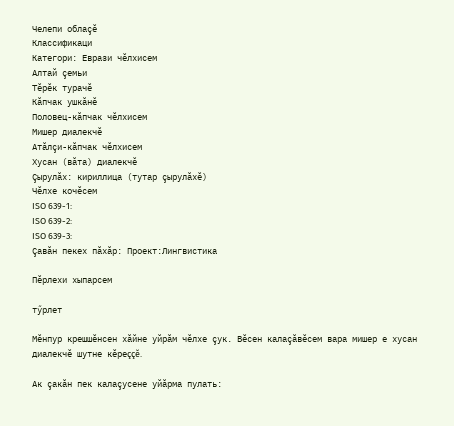Челепи облаçĕ
Классификаци
Категори: Еврази чĕлхисем
Алтай çемьи
Тĕрĕк турачĕ
Кăпчак ушкăнĕ
Половец-кăпчак чĕлхисем
Мишер диалекчĕ
Атăлçи-кăпчак чĕлхисем
Хусан (вăта) диалекчĕ
Çырулăх: кириллица (тутар çырулăхĕ)
Чĕлхе кочĕсем
ISO 639-1:
ISO 639-2:
ISO 639-3:
Çавăн пекех пăхăр: Проект:Лингвистика

Пĕрлехи хыпарсем

тӳрлет

Мĕнпур крешшĕнсен хăйне уйрăм чĕлхе çук. Вĕсен калаçăвĕсем вара мишер е хусан диалекчĕ шутне кĕреççĕ.

Ак çакăн пек калаçусене уйăрма пулать: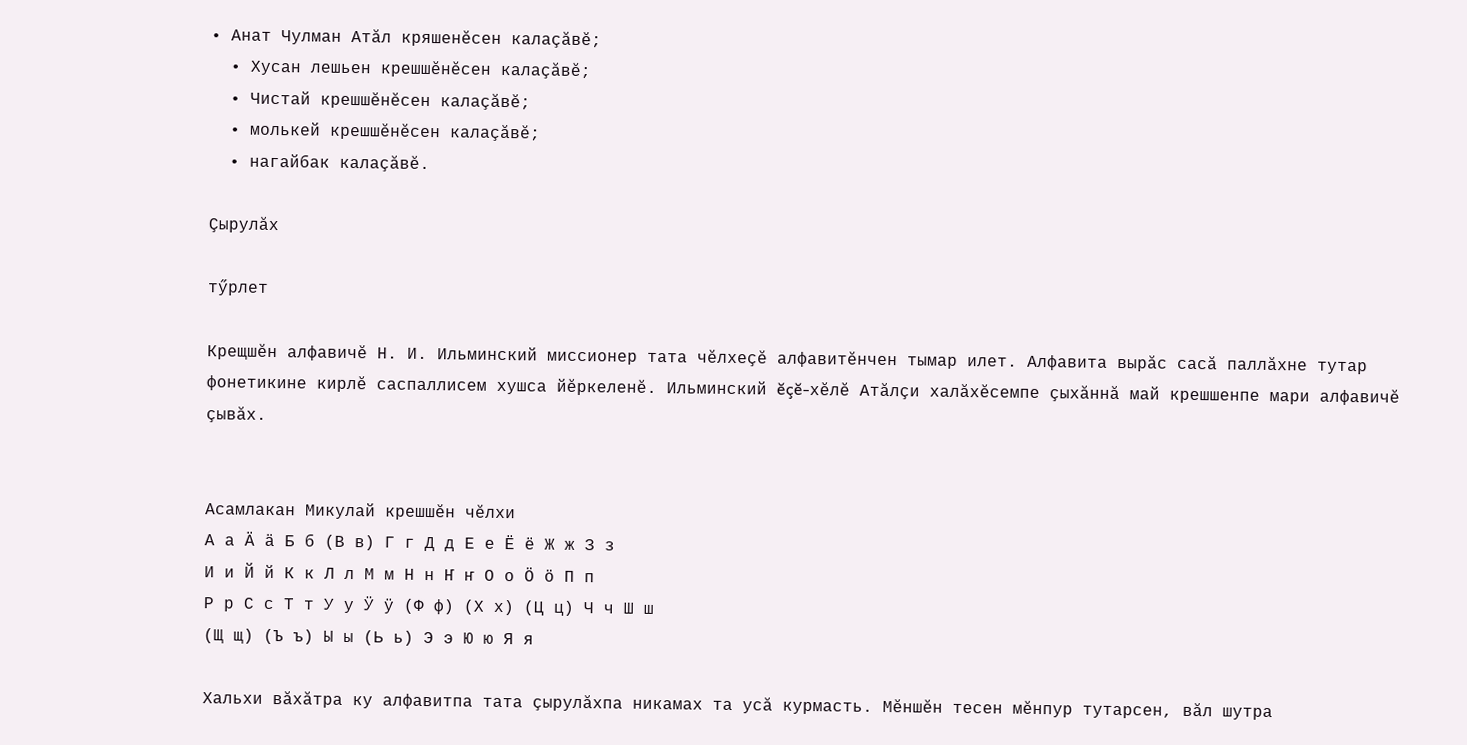• Анат Чулман Атăл кряшенĕсен калаçăвĕ;
  • Хусан лешьен крешшĕнĕсен калаçăвĕ;
  • Чистай крешшĕнĕсен калаçăвĕ;
  • молькей крешшĕнĕсен калаçăвĕ;
  • нагайбак калаçăвĕ.

Çырулăх

тӳрлет

Крещшĕн алфавичĕ Н. И. Ильминский миссионер тата чĕлхеçĕ алфавитĕнчен тымар илет. Алфавита вырăс сасă паллăхне тутар фонетикине кирлĕ саспаллисем хушса йĕркеленĕ. Ильминский ĕçĕ-хĕлĕ Атăлçи халăхĕсемпе çыхăннă май крешшенпе мари алфавичĕ çывăх.


Асамлакан Микулай крешшĕн чĕлхи
А а Ӓ ӓ Б б (В в) Г г Д д Е е Ё ё Ж ж З з
И и Й й К к Л л М м Н н Ҥ ҥ О о Ӧ ӧ П п
Р р С с Т т У у Ӱ ӱ (Ф ф) (Х х) (Ц ц) Ч ч Ш ш
(Щ щ) (Ъ ъ) Ы ы (Ь ь) Э э Ю ю Я я

Хальхи вăхăтра ку алфавитпа тата çырулăхпа никамах та усă курмасть. Мĕншĕн тесен мĕнпур тутарсен, вăл шутра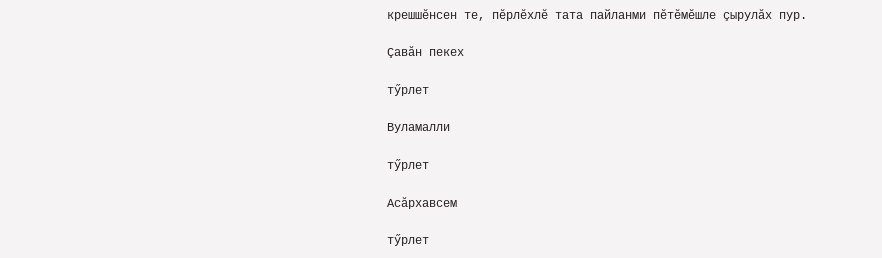крешшĕнсен те, пĕрлĕхлĕ тата пайланми пĕтĕмĕшле çырулăх пур.

Çавăн пекех

тӳрлет

Вуламалли

тӳрлет

Асăрхавсем

тӳрлет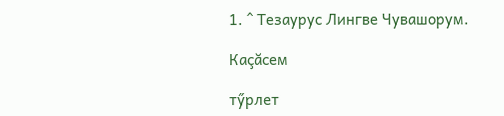1. ^ Тезаурус Лингве Чувашорум.

Каçăсем

тӳрлет